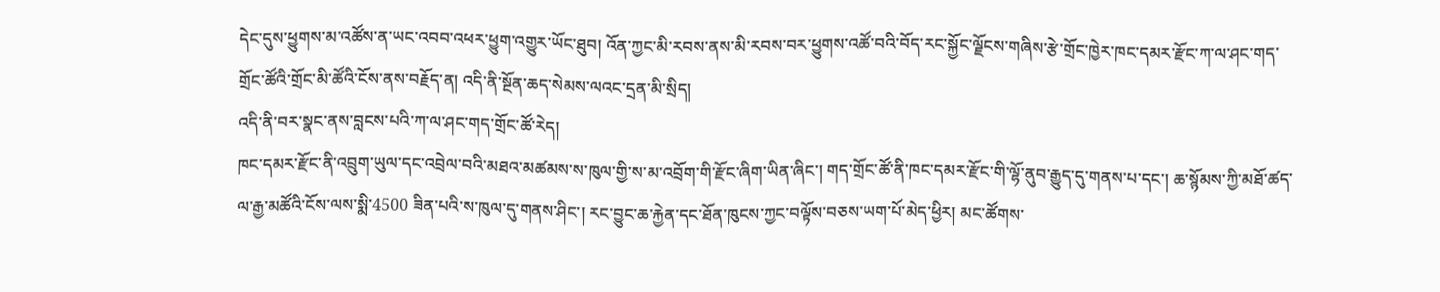དེང་དུས་ཕྱུགས་མ་འཚོས་ན་ཡང་འབབ་འཕར་ཕྱུག་འགྱུར་ཡོང་ཐུབ། འོན་ཀྱང་མི་རབས་ནས་མི་རབས་བར་ཕྱུགས་འཚོ་བའི་བོད་རང་སྐྱོང་ལྗོངས་གཞིས་རྩེ་གྲོང་ཁྱེར་ཁང་དམར་རྫོང་ཀ་ལ་ཤང་གད་གྲོང་ཚོའི་གྲོང་མི་ཚོའི་ངོས་ནས་བརྗོད་ན། འདི་ནི་སྔོན་ཆད་སེམས་ལའང་དྲན་མི་སྲིད།
འདི་ནི་བར་སྣང་ནས་བླངས་པའི་ཀ་ལ་ཤང་གད་གྲོང་ཚོ་རེད།
ཁང་དམར་རྫོང་ནི་འབྲུག་ཡུལ་དང་འབྲེལ་བའི་མཐའ་མཚམས་ས་ཁུལ་གྱི་ས་མ་འབྲོག་གི་རྫོང་ཞིག་ཡིན་ཞིང་། གད་གྲོང་ཚོ་ནི་ཁང་དམར་རྫོང་གི་ལྷོ་ནུབ་རྒྱུད་དུ་གནས་པ་དང་། ཆ་སྙོམས་ཀྱི་མཐོ་ཚད་ལ་རྒྱ་མཚོའི་ངོས་ལས་སྨི་4500 ཟིན་པའི་ས་ཁུལ་དུ་གནས་ཤིང་། རང་བྱུང་ཆ་རྐྱེན་དང་ཐོན་ཁུངས་ཀྱང་བལྟོས་བཅས་ཡག་པོ་མེད་ཕྱིར། མང་ཚོགས་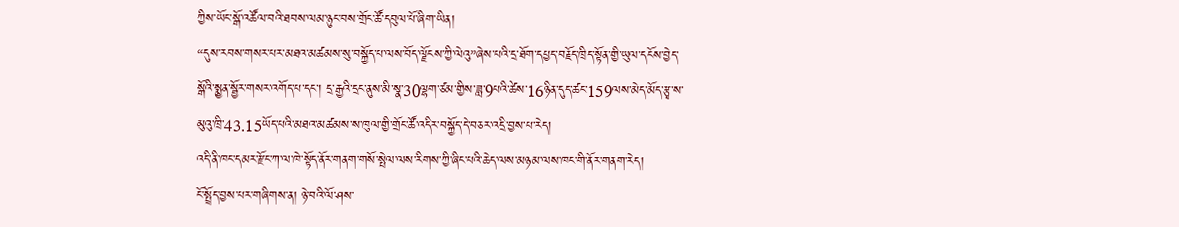ཀྱིས་ཡོང་སྒོ་འཚོལ་བའི་ཐབས་ལམ་ཉུང་བས་གྲོང་ཚོ་དབུལ་པོ་ཞིག་ཡིན།
“དུས་རབས་གསར་པར་མཐའ་མཚམས་སུ་བསྐྱོད་པ་ལས་བོད་ལྗོངས་ཀྱི་ལེའུ”ཞེས་པའི་དྲ་ཐོག་དཔྱད་བརྗོད་ཁྲིད་སྟོན་གྱི་ཡུལ་དངོས་བྱེད་སྒོའི་སྨྱན་སྦྱོར་གསར་འགོད་པ་དང་། དྲ་རྒྱའི་དྲང་ནུས་མི་སྣ་30ལྷག་ཙམ་གྱིས་ཟླ་9པའི་ཚེས་16ཉིན་དུད་ཚང་159ལས་མེད་མོད་རྩྭ་ས་མུའུ་ཁྲི་43.15ཡོད་པའི་མཐའ་མཚམས་ས་ཁུལ་གྱི་གྲོང་ཚོ་འདིར་བསྐྱོད་དེ་བཅར་འདྲི་བྱས་པ་རེད།
འདི་ནི་ཁང་དམར་རྫོང་ཀ་ལ་ཁེ་སྟོད་ནོར་གནག་གསོ་སྤེལ་ལས་རིགས་ཀྱི་ཞིང་པའི་ཆེད་ལས་མཉམ་ལས་ཁང་གི་ནོར་གནག་རེད།
ངོ་སྤྲོད་བྱས་པར་གཞིགས་ན། ཉེ་བའི་ལོ་ཤས་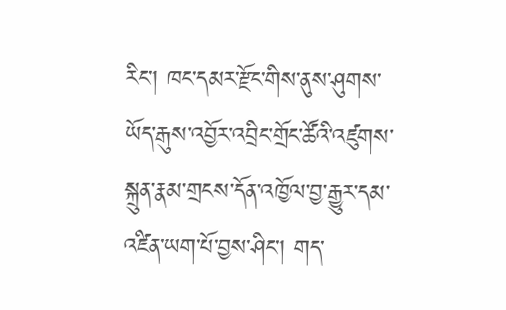རིང་། ཁང་དམར་རྫོང་གིས་ནུས་ཤུགས་ཡོད་རྒུས་འབྱོར་འབྲིང་གྲོང་ཚོའི་འཛུགས་སྐྲུན་རྣམ་གྲངས་དོན་འཁྱོལ་བྱ་རྒྱུར་དམ་འཛིན་ཡག་པོ་བྱས་ཤིང་། གད་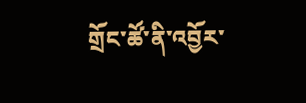གྲོང་ཚོ་ནི་འབྱོར་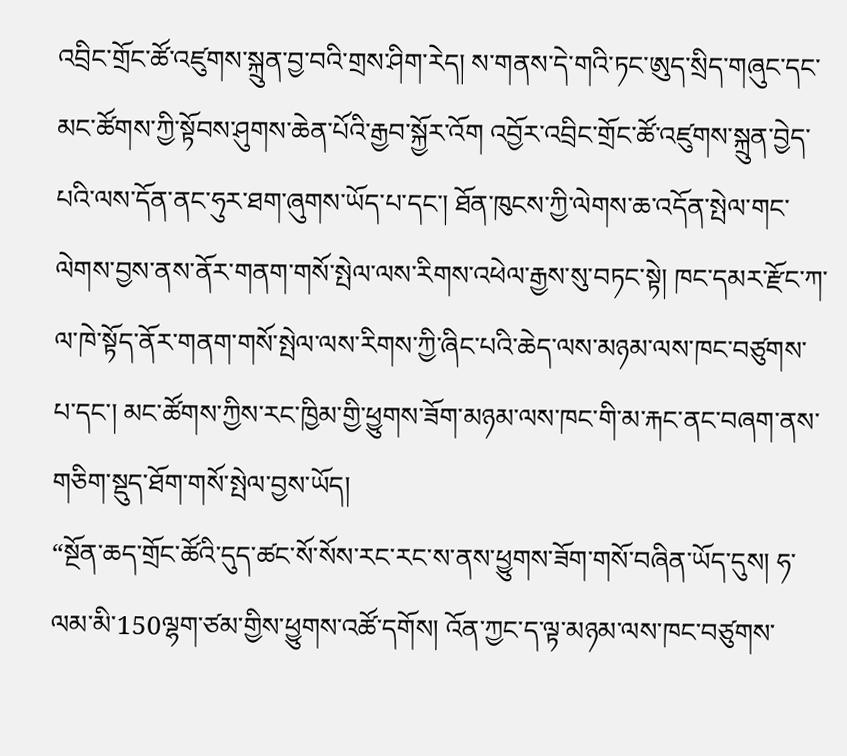འབྲིང་གྲོང་ཚོ་འཛུགས་སྐྲུན་བྱ་བའི་གྲས་ཤིག་རེད། ས་གནས་དེ་གའི་ཏང་ཨུད་སྲིད་གཞུང་དང་མང་ཚོགས་ཀྱི་སྟོབས་ཤུགས་ཆེན་པོའི་རྒྱབ་སྐྱོར་འོག འབྱོར་འབྲིང་གྲོང་ཚོ་འཛུགས་སྐྲུན་བྱེད་པའི་ལས་དོན་ནང་ཧུར་ཐག་ཞུགས་ཡོད་པ་དང་། ཐོན་ཁུངས་ཀྱི་ལེགས་ཆ་འདོན་སྤེལ་གང་ལེགས་བྱས་ནས་ནོར་གནག་གསོ་སྤེལ་ལས་རིགས་འཕེལ་རྒྱས་སུ་བཏང་སྟེ། ཁང་དམར་རྫོང་ཀ་ལ་ཁེ་སྟོད་ནོར་གནག་གསོ་སྤེལ་ལས་རིགས་ཀྱི་ཞིང་པའི་ཆེད་ལས་མཉམ་ལས་ཁང་བཙུགས་པ་དང་། མང་ཚོགས་ཀྱིས་རང་ཁྱིམ་གྱི་ཕྱུགས་ཟོག་མཉམ་ལས་ཁང་གི་མ་རྐང་ནང་བཞག་ནས་གཅིག་སྡུད་ཐོག་གསོ་སྤེལ་བྱས་ཡོད།
“སྔོན་ཆད་གྲོང་ཚོའི་དུད་ཚང་སོ་སོས་རང་རང་ས་ནས་ཕྱུགས་ཟོག་གསོ་བཞིན་ཡོད་དུས། ཧ་ལམ་མི་150ལྷག་ཙམ་གྱིས་ཕྱུགས་འཚོ་དགོས། འོན་ཀྱང་ད་ལྟ་མཉམ་ལས་ཁང་བཙུགས་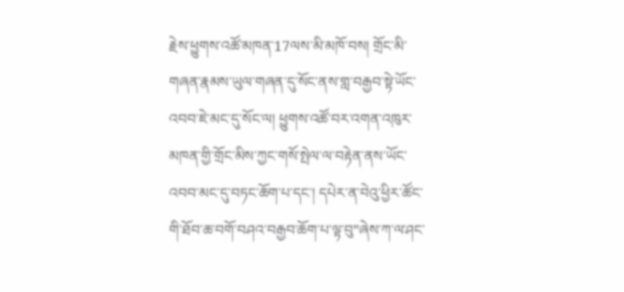རྗེས་ཕྱུགས་འཚོ་མཁན་17ལས་མི་མཁོ་བས། གྲོང་མི་གཞན་རྣམས་ཡུལ་གཞན་དུ་སོང་ནས་གླ་བརྒྱབ་སྟེ་ཡོང་འབབ་ཇེ་མང་དུ་སོང་ལ། ཕྱུགས་འཚོ་བར་འགན་འཁུར་མཁན་གྱི་གྲོང་མིས་ཀྱང་གསོ་སྤེལ་ལ་བརྟེན་ནས་ཡོང་འབབ་མང་དུ་བཏང་ཆོག་པ་དང་། དཔེར་ན་བེའུ་ཕྱིར་ཚོང་གི་ཐོབ་ཆ་བགོ་བཤའ་བརྒྱབ་ཆོག་པ་ལྟ་བུ”ཞེས་ཀ་ལ་ཤང་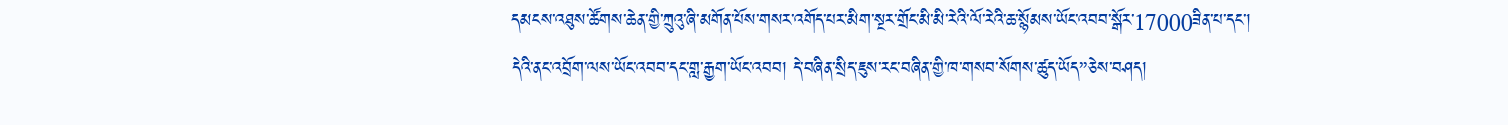དམངས་འཐུས་ཚོགས་ཆེན་གྱི་ཀྲུའུ་ཞི་མགོན་པོས་གསར་འགོད་པར་མིག་སྔར་གྲོང་མི་མི་རེའི་ལོ་རེའི་ཆ་སྙོམས་ཡོང་འབབ་སྒོར་17000ཟིན་པ་དང་། དེའི་ནང་འབྲོག་ལས་ཡོང་འབབ་དང་གླ་རྒྱག་ཡོང་འབབ། དེ་བཞིན་སྲིད་ཇུས་རང་བཞིན་གྱི་ཁ་གསབ་སོགས་ཚུད་ཡོད”ཅེས་བཤད།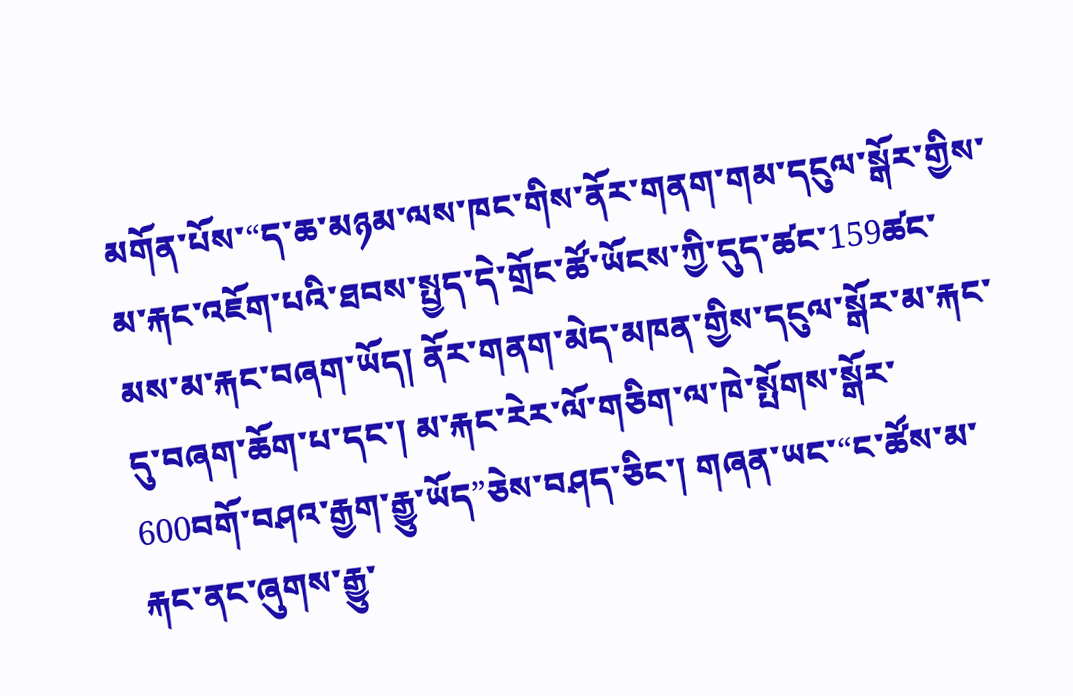མགོན་པོས་“ད་ཆ་མཉམ་ལས་ཁང་གིས་ནོར་གནག་གམ་དངུལ་སྒོར་གྱིས་མ་རྐང་འཇོག་པའི་ཐབས་སྤྱད་དེ་གྲོང་ཚོ་ཡོངས་ཀྱི་དུད་ཚང་159ཚང་མས་མ་རྐང་བཞག་ཡོད། ནོར་གནག་མེད་མཁན་གྱིས་དངུལ་སྒོར་མ་རྐང་དུ་བཞག་ཆོག་པ་དང་། མ་རྐང་རེར་ལོ་གཅིག་ལ་ཁེ་སྤོགས་སྒོར་600བགོ་བཤའ་རྒྱག་རྒྱུ་ཡོད”ཅེས་བཤད་ཅིང་། གཞན་ཡང་“ང་ཚོས་མ་རྐང་ནང་ཞུགས་རྒྱུ་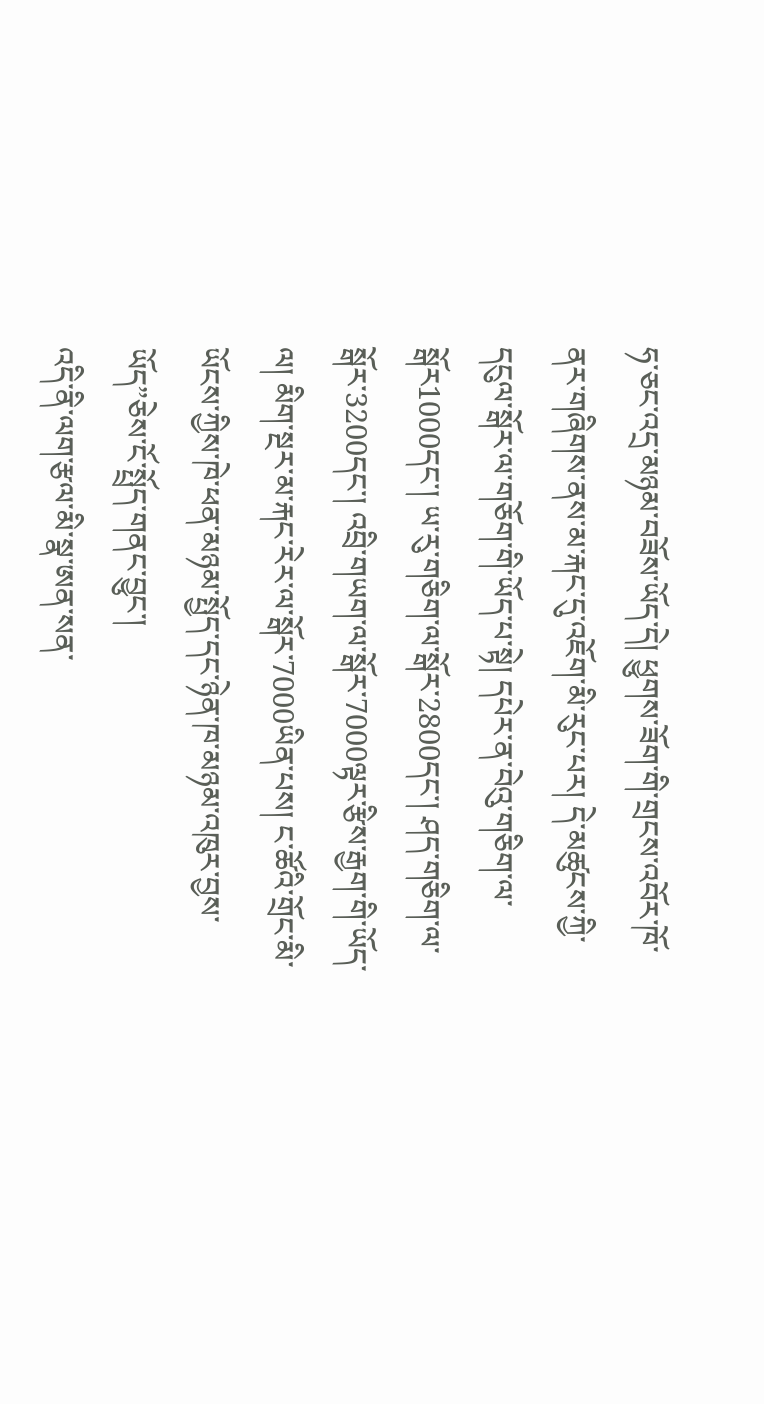ཧ་ཅང་འདྲ་མཉམ་བཟོས་ཡོད་དེ། ཕྱུགས་ཟོག་གི་གྲངས་འབོར་ཁོ་ནར་གཞིགས་ནས་མ་རྐང་དུ་འཇོག་མི་རུང་པར། དེ་མཚུངས་ཀྱི་དངུལ་སྒོར་ལ་གཅོག་གི་ཡོད་པ་སྟེ། དཔེར་ན་བེའུ་གཅིག་ལ་སྒོར1000དང་། ཡ་རུ་གཅིག་ལ་སྒོར་2800དང་། ཤད་གཅིག་ལ་སྒོར་3200དང་། འབྲི་གཡག་ལ་སྒོར་7000ལྟར་རྩིས་རྒྱག་གི་ཡོད་ལ། མིག་སྔར་མ་རྐང་རེར་ལ་སྒོར་7000ཡིན་པས། ང་ཚོའི་གྲོང་མི་ཡོངས་ཀྱིས་ཁེ་ཕན་མཉམ་སྤྱོད་དང་ཉེན་ཁ་མཉམ་འཁུར་བྱས་ཡོད”ཅེས་ངོ་སྤྲོད་གནང་བྱུང་།
འདི་ནི་ལག་རྩལ་མི་སྣ་ཨན་སན་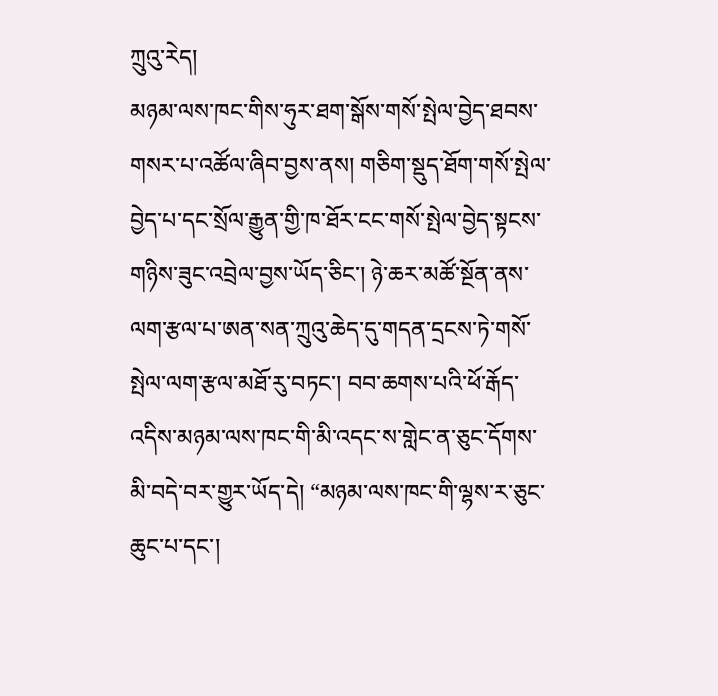ཀྲུའུ་རེད།
མཉམ་ལས་ཁང་གིས་ཧུར་ཐག་སྒོས་གསོ་སྤེལ་བྱེད་ཐབས་གསར་པ་འཚོལ་ཞིབ་བྱས་ནས། གཅིག་སྡུད་ཐོག་གསོ་སྤེལ་བྱེད་པ་དང་སྲོལ་རྒྱུན་གྱི་ཁ་ཐོར་ངང་གསོ་སྤེལ་བྱེད་སྟངས་གཉིས་ཟུང་འབྲེལ་བྱས་ཡོད་ཅིང་། ཉེ་ཆར་མཚོ་སྔོན་ནས་ལག་རྩལ་པ་ཨན་སན་ཀྲུའུ་ཆེད་དུ་གདན་དྲངས་ཏེ་གསོ་སྤེལ་ལག་རྩལ་མཐོ་རུ་བཏང་། བབ་ཆགས་པའི་ཕོ་རྒོད་འདིས་མཉམ་ལས་ཁང་གི་མི་འདང་ས་གླེང་ན་ཅུང་དོགས་མི་བདེ་བར་གྱུར་ཡོད་དེ། “མཉམ་ལས་ཁང་གི་ལྷས་ར་ཅུང་ཆུང་པ་དང་།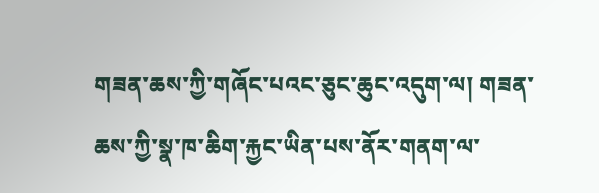གཟན་ཆས་ཀྱི་གཞོང་པའང་ཅུང་ཆུང་འདུག་ལ། གཟན་ཆས་ཀྱི་སྣ་ཁ་ཆིག་རྐྱང་ཡིན་པས་ནོར་གནག་ལ་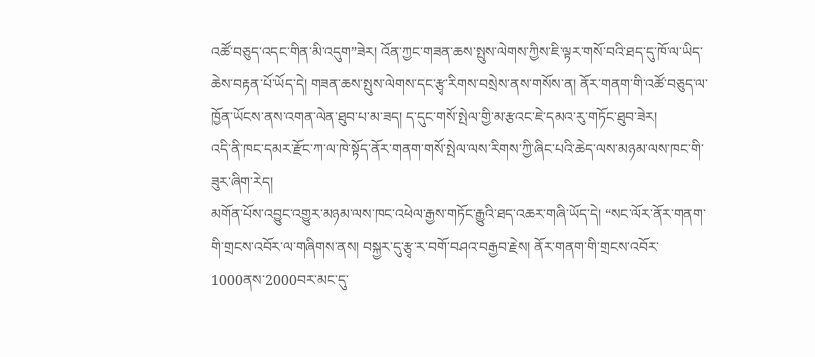འཚོ་བཅུད་འདང་གིན་མི་འདུག”ཟེར། འོན་ཀྱང་གཟན་ཆས་སྤུས་ལེགས་ཀྱིས་ཇི་ལྟར་གསོ་བའི་ཐད་དུ་ཁོ་ལ་ཡིད་ཆེས་བརྟན་པོ་ཡོད་དེ། གཟན་ཆས་སྤུས་ལེགས་དང་རྩྭ་རིགས་བསྲེས་ནས་གསོས་ན། ནོར་གནག་གི་འཚོ་བཅུད་ལ་ཁྱོན་ཡོངས་ནས་འགན་ལེན་ཐུབ་པ་མ་ཟད། ད་དུང་གསོ་སྤེལ་གྱི་མ་རྩའང་ཇེ་དམའ་རུ་གཏོང་ཐུབ་ཟེར།
འདི་ནི་ཁང་དམར་རྫོང་ཀ་ལ་ཁེ་སྟོད་ནོར་གནག་གསོ་སྤེལ་ལས་རིགས་ཀྱི་ཞིང་པའི་ཆེད་ལས་མཉམ་ལས་ཁང་གི་ཟུར་ཞིག་རེད།
མགོན་པོས་འབྱུང་འགྱུར་མཉམ་ལས་ཁང་འཕེལ་རྒྱས་གཏོང་རྒྱུའི་ཐད་འཆར་གཞི་ཡོད་དེ། “སང་ལོར་ནོར་གནག་གི་གྲངས་འབོར་ལ་གཞིགས་ནས། བསྐྱར་དུ་རྩྭ་ར་བགོ་བཤའ་བརྒྱབ་རྗེས། ནོར་གནག་གི་གྲངས་འབོར་1000ནས་2000བར་མང་དུ་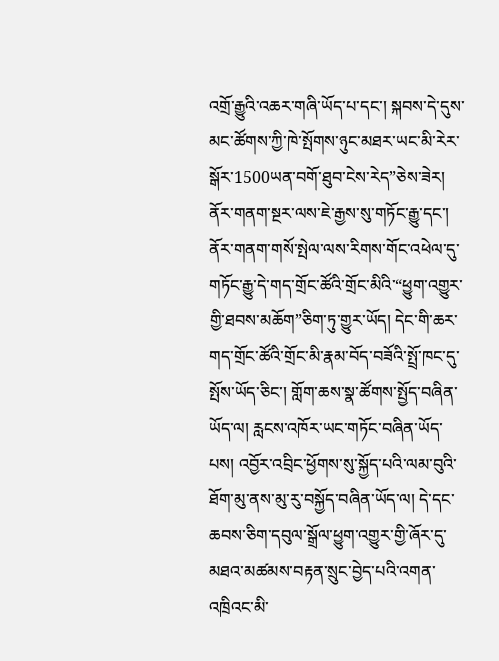འགྲོ་རྒྱུའི་འཆར་གཞི་ཡོད་པ་དང་། སྐབས་དེ་དུས་མང་ཚོགས་ཀྱི་ཁེ་སྤོགས་ཉུང་མཐར་ཡང་མི་རེར་སྒོར་1500ཡན་བགོ་ཐུབ་ངེས་རེད”ཅེས་ཟེར།
ནོར་གནག་སྔར་ལས་ཇེ་རྒྱས་སུ་གཏོང་རྒྱུ་དང་། ནོར་གནག་གསོ་སྤེལ་ལས་རིགས་གོང་འཕེལ་དུ་གཏོང་རྒྱུ་དེ་གད་གྲོང་ཚོའི་གྲོང་མིའི་“ཕྱུག་འགྱུར་གྱི་ཐབས་མཆོག”ཅིག་ཏུ་གྱུར་ཡོད། དེང་གི་ཆར་གད་གྲོང་ཚོའི་གྲོང་མི་རྣམ་བོད་བཟོའི་སྤྲོ་ཁང་དུ་སྤོས་ཡོད་ཅིང་། གློག་ཆས་སྣ་ཚོགས་སྤྱོད་བཞིན་ཡོད་ལ། རླངས་འཁོར་ཡང་གཏོང་བཞིན་ཡོད་པས། འབྱོར་འབྲིང་ཕྱོགས་སུ་སྐྱོད་པའི་ལམ་བུའི་ཐོག་མུ་ནས་མུ་རུ་བསྐྱོད་བཞིན་ཡོད་ལ། དེ་དང་ཆབས་ཅིག་དབུལ་སྒྲོལ་ཕྱུག་འགྱུར་གྱི་ཞོར་དུ་མཐའ་མཚམས་བརྟན་སྲུང་བྱེད་པའི་འགན་འཁྲིའང་མི་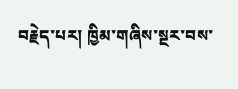བརྗེད་པར། ཁྱིམ་གཞིས་སྔར་བས་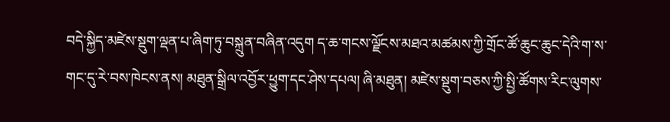བདེ་སྐྱིད་མཛེས་སྡུག་ལྡན་པ་ཞིག་ཏུ་བསྐྲུན་བཞིན་འདུག ད་ཆ་གངས་ལྗོངས་མཐའ་མཚམས་ཀྱི་གྲོང་ཚོ་ཆུང་ཆུང་དེའི་ག་ས་གང་དུ་རེ་བས་ཁེངས་ནས། མཐུན་སྒྲིལ་འབྱོར་ཕྱུག་དང་ཤེས་དཔལ། ཞི་མཐུན། མཛེས་སྡུག་བཅས་ཀྱི་སྤྱི་ཚོགས་རིང་ལུགས་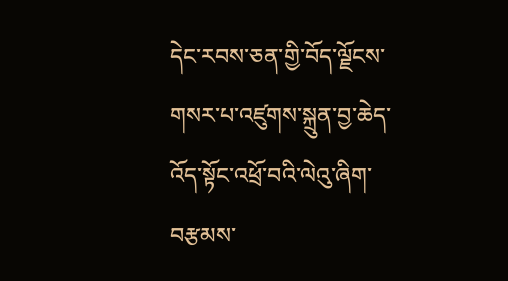དེང་རབས་ཅན་གྱི་བོད་ལྗོངས་གསར་པ་འཛུགས་སྐྲུན་བྱ་ཆེད་འོད་སྟོང་འཕྲོ་བའི་ལེའུ་ཞིག་བརྩམས་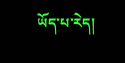ཡོད་པ་རེད།